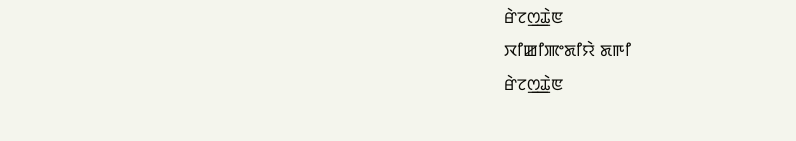ꯔꯥꯖꯁ꯭ꯊꯥꯟ
ꯋꯤꯀꯤꯄꯦꯗꯤꯌꯥ ꯗꯒꯤ
ꯔꯥꯖꯁ꯭ꯊꯥꯟ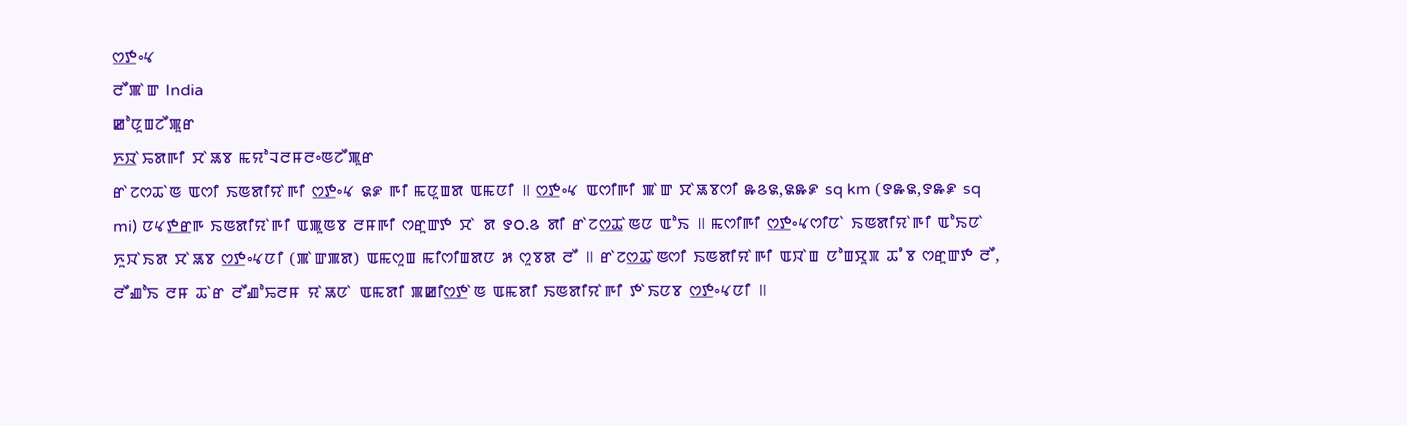ꯁ꯭ꯇꯦꯠ
ꯂꯩꯄꯥꯛ India
ꯀꯣꯅꯨꯡꯖꯩꯄꯨꯔ
ꯈ꯭ꯋꯥꯢꯗꯒꯤ ꯆꯥꯎꯕ ꯃꯌꯣꯜꯂꯝꯂꯦꯟꯖꯩꯄꯨꯔ
ꯔꯥꯖꯁꯊꯥꯟ ꯑꯁꯤ ꯏꯟꯗꯤꯌꯥꯒꯤ ꯁ꯭ꯇꯦꯠ ꯲꯹ ꯒꯤ ꯃꯅꯨꯡꯗ ꯑꯃꯅꯤ ꯫ ꯁ꯭ꯇꯦꯠ ꯑꯁꯤꯒꯤ ꯄꯥꯛ ꯆꯥꯎꯕꯁꯤ ꯳꯴꯲,꯲꯳꯹ sq km (꯱꯳꯲,꯱꯳꯹ sq mi) ꯅꯠꯇ꯭ꯔꯒ ꯏꯟꯗꯤꯌꯥꯒꯤ ꯑꯄꯨꯟꯕ ꯂꯝꯒꯤ ꯁꯔꯨꯛꯇ ꯆꯥ ꯗ ꯱꯰.꯴ ꯗꯤ ꯔꯥꯖꯁ꯭ꯊꯥꯟꯅ ꯑꯣꯏ ꯫ ꯃꯁꯤꯒꯤ ꯁ꯭ꯇꯦꯠꯁꯤꯅꯥ ꯏꯟꯗꯤꯌꯥꯒꯤ ꯑꯣꯏꯅꯥ ꯈꯨꯋꯥꯏꯗ ꯆꯥꯎꯕ ꯁ꯭ꯇꯦꯠꯅꯤ (ꯄꯥꯛꯄꯗ) ꯑꯃꯁꯨꯡ ꯃꯤꯁꯤꯡꯗꯅ ꯷ ꯁꯨꯕꯗ ꯂꯩ ꯫ ꯔꯥꯖꯁ꯭ꯊꯥꯟꯁꯤ ꯏꯟꯗꯤꯌꯥꯒꯤ ꯑꯋꯥꯡ ꯅꯣꯡꯆꯨꯞ ꯊꯪꯕ ꯁꯔꯨꯛꯇ ꯂꯩ, ꯂꯩꯉꯣꯏ ꯂꯝ ꯊꯥꯔ ꯂꯩꯉꯣꯢꯂꯝ ꯌꯥꯎꯅꯥ ꯑꯃꯗꯤ ꯄꯀꯤꯁ꯭ꯇꯥꯟ ꯑꯃꯗꯤ ꯏꯟꯗꯤꯌꯥꯒꯤ ꯇꯥꯏꯅꯕ ꯁ꯭ꯇꯦꯠꯅꯤ ꯫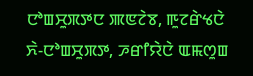ꯅꯣꯡꯆꯨꯞꯇꯅ ꯄꯟꯖꯥꯕ, ꯒꯨꯖꯔꯥꯠꯅꯥ ꯈꯥ-ꯅꯣꯡꯆꯨꯞꯇ, ꯍꯔꯤꯌꯥꯅꯥ ꯑꯃꯁꯨꯡ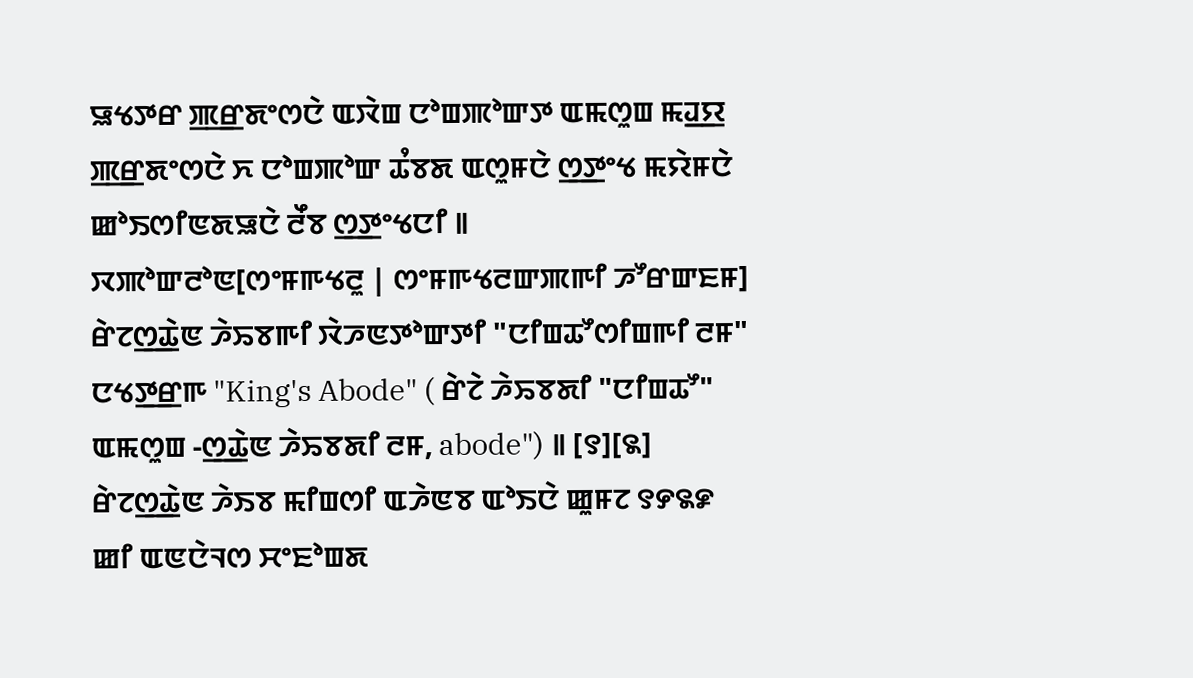ꯎꯠꯇꯔ ꯄ꯭ꯔꯗꯦꯁꯅꯥ ꯑꯋꯥꯡ ꯅꯣꯡꯄꯣꯛꯇ ꯑꯃꯁꯨꯡ ꯃꯙ꯭ꯌ ꯄ꯭ꯔꯗꯦꯁꯅꯥ ꯈ ꯅꯣꯡꯄꯣꯛ ꯊꯪꯕꯗ ꯑꯁꯨꯝꯅꯥ ꯁ꯭ꯇꯦꯠ ꯃꯌꯥꯝꯅꯥ ꯀꯣꯏꯁꯤꯟꯗꯎꯅꯥ ꯂꯩꯕ ꯁ꯭ꯇꯦꯠꯅꯤ ꯫
ꯋꯄꯣꯛꯂꯣꯟ[ꯁꯦꯝꯒꯠꯂꯨ | ꯁꯦꯝꯒꯠꯂꯛꯄꯒꯤ ꯍꯧꯔꯛꯐꯝ]
ꯔꯥꯖꯁ꯭ꯊꯥꯟ ꯍꯥꯢꯕꯒꯤ ꯋꯥꯍꯟꯇꯣꯛꯇꯤ "ꯅꯤꯡꯊꯧꯁꯤꯡꯒꯤ ꯂꯝ" ꯅꯠꯇ꯭ꯔꯒ "King's Abode" ( ꯔꯥꯖꯥ ꯍꯥꯢꯕꯗꯤ "ꯅꯤꯡꯊꯧ" ꯑꯃꯁꯨꯡ -ꯁ꯭ꯊꯥꯟ ꯍꯥꯢꯕꯗꯤ ꯂꯝ, abode") ꯫ [꯱][꯲] ꯔꯥꯖꯁ꯭ꯊꯥꯟ ꯍꯥꯏꯕ ꯃꯤꯡꯁꯤ ꯑꯍꯥꯟꯕ ꯑꯣꯏꯅꯥ ꯀꯨꯝꯖ ꯱꯸꯲꯹ ꯀꯤ ꯑꯟꯅꯥꯜꯁ ꯆꯦꯐꯣꯡꯗ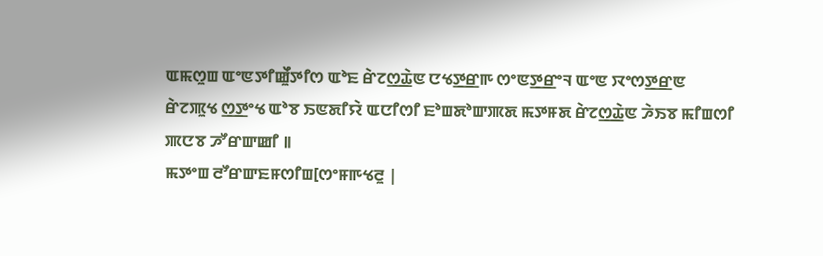ꯑꯃꯁꯨꯡ ꯑꯦꯟꯇꯤꯀꯨꯩꯇꯤꯁ ꯑꯣꯐ ꯔꯥꯖꯁ꯭ꯊꯥꯟ ꯅꯠꯇ꯭ꯔꯒ ꯁꯦꯟꯇ꯭ꯔꯦꯜ ꯑꯦꯟ ꯋꯦꯁꯇ꯭ꯔꯟ ꯔꯥꯖꯄꯨꯠ ꯁ꯭ꯇꯦꯠ ꯑꯣꯕ ꯏꯟꯗꯤꯌꯥ ꯑꯅꯤꯁꯤ ꯐꯣꯡꯗꯣꯛꯄꯗ ꯃꯇꯝꯗ ꯔꯥꯖꯁ꯭ꯊꯥꯟ ꯍꯥꯏꯕ ꯃꯤꯡꯁꯤ ꯄꯅꯕ ꯍꯧꯔꯛꯀꯤ ꯫
ꯃꯇꯦꯡ ꯂꯧꯔꯛꯐꯝꯁꯤꯡ[ꯁꯦꯝꯒꯠꯂꯨ |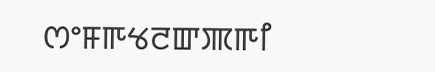ꯁꯦꯝꯒꯠꯂꯛꯄꯒꯤ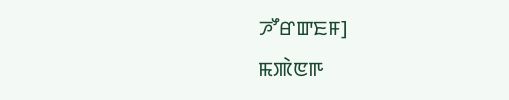ꯍꯧꯔꯛꯐꯝ]
ꯃꯄꯥꯟꯒ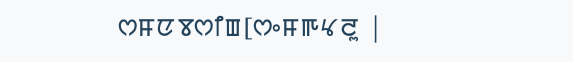ꯁꯝꯅꯕꯁꯤꯡ[ꯁꯦꯝꯒꯠꯂꯨ |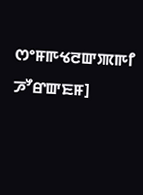ꯁꯦꯝꯒꯠꯂꯛꯄꯒꯤ ꯍꯧꯔꯛꯐꯝ]